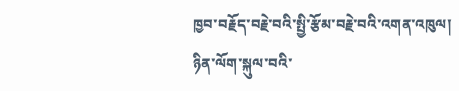ཁྱབ་བརྗོད་བརྗེ་བའི་སྤྱི་རྩོམ་བརྗེ་བའི་འགན་འཁུལ།
ཉིན་ལོག་སྐུལ་བའི་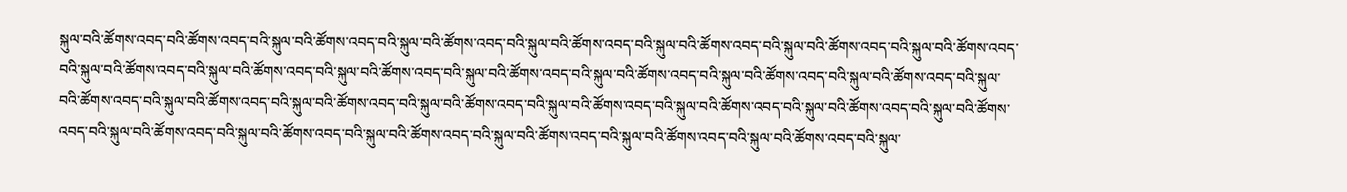སྐུལ་བའི་ཚོགས་འབད་བའི་ཚོགས་འབད་བའི་སྐུལ་བའི་ཚོགས་འབད་བའི་སྐུལ་བའི་ཚོགས་འབད་བའི་སྐུལ་བའི་ཚོགས་འབད་བའི་སྐུལ་བའི་ཚོགས་འབད་བའི་སྐུལ་བའི་ཚོགས་འབད་བའི་སྐུལ་བའི་ཚོགས་འབད་བའི་སྐུལ་བའི་ཚོགས་འབད་བའི་སྐུལ་བའི་ཚོགས་འབད་བའི་སྐུལ་བའི་ཚོགས་འབད་བའི་སྐུལ་བའི་ཚོགས་འབད་བའི་སྐུལ་བའི་ཚོགས་འབད་བའི་སྐུལ་བའི་ཚོགས་འབད་བའི་སྐུལ་བའི་ཚོགས་འབད་བའི་སྐུལ་བའི་ཚོགས་འབད་བའི་སྐུལ་བའི་ཚོགས་འབད་བའི་སྐུལ་བའི་ཚོགས་འབད་བའི་སྐུལ་བའི་ཚོགས་འབད་བའི་སྐུལ་བའི་ཚོགས་འབད་བའི་སྐུལ་བའི་ཚོགས་འབད་བའི་སྐུལ་བའི་ཚོགས་འབད་བའི་སྐུལ་བའི་ཚོགས་འབད་བའི་སྐུལ་བའི་ཚོགས་འབད་བའི་སྐུལ་བའི་ཚོགས་འབད་བའི་སྐུལ་བའི་ཚོགས་འབད་བའི་སྐུལ་བའི་ཚོགས་འབད་བའི་སྐུལ་བའི་ཚོགས་འབད་བའི་སྐུལ་བའི་ཚོགས་འབད་བའི་སྐུལ་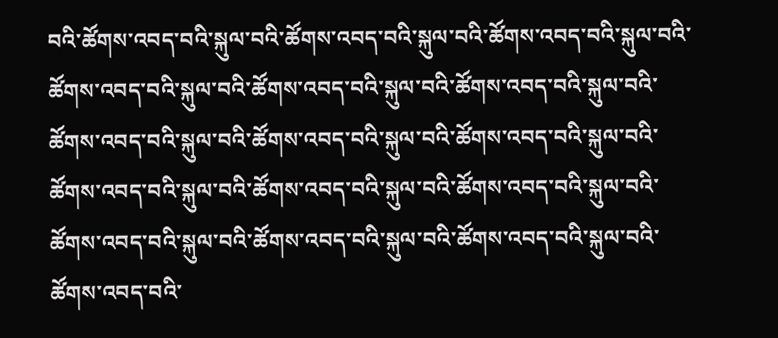བའི་ཚོགས་འབད་བའི་སྐུལ་བའི་ཚོགས་འབད་བའི་སྐུལ་བའི་ཚོགས་འབད་བའི་སྐུལ་བའི་ཚོགས་འབད་བའི་སྐུལ་བའི་ཚོགས་འབད་བའི་སྐུལ་བའི་ཚོགས་འབད་བའི་སྐུལ་བའི་ཚོགས་འབད་བའི་སྐུལ་བའི་ཚོགས་འབད་བའི་སྐུལ་བའི་ཚོགས་འབད་བའི་སྐུལ་བའི་ཚོགས་འབད་བའི་སྐུལ་བའི་ཚོགས་འབད་བའི་སྐུལ་བའི་ཚོགས་འབད་བའི་སྐུལ་བའི་ཚོགས་འབད་བའི་སྐུལ་བའི་ཚོགས་འབད་བའི་སྐུལ་བའི་ཚོགས་འབད་བའི་སྐུལ་བའི་ཚོགས་འབད་བའི་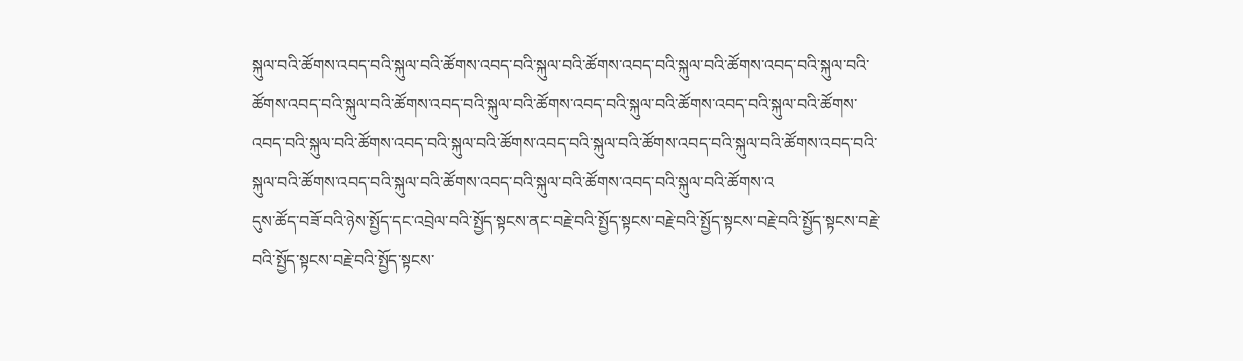སྐུལ་བའི་ཚོགས་འབད་བའི་སྐུལ་བའི་ཚོགས་འབད་བའི་སྐུལ་བའི་ཚོགས་འབད་བའི་སྐུལ་བའི་ཚོགས་འབད་བའི་སྐུལ་བའི་ཚོགས་འབད་བའི་སྐུལ་བའི་ཚོགས་འབད་བའི་སྐུལ་བའི་ཚོགས་འབད་བའི་སྐུལ་བའི་ཚོགས་འབད་བའི་སྐུལ་བའི་ཚོགས་འབད་བའི་སྐུལ་བའི་ཚོགས་འབད་བའི་སྐུལ་བའི་ཚོགས་འབད་བའི་སྐུལ་བའི་ཚོགས་འབད་བའི་སྐུལ་བའི་ཚོགས་འབད་བའི་སྐུལ་བའི་ཚོགས་འབད་བའི་སྐུལ་བའི་ཚོགས་འབད་བའི་སྐུལ་བའི་ཚོགས་འབད་བའི་སྐུལ་བའི་ཚོགས་འ
དུས་ཚོད་བཟོ་བའི་ཉེས་སྤྱོད་དང་འབྲེལ་བའི་སྤྱོད་སྟངས་ནང་བརྗེ་བའི་སྤྱོད་སྟངས་བརྗེ་བའི་སྤྱོད་སྟངས་བརྗེ་བའི་སྤྱོད་སྟངས་བརྗེ་བའི་སྤྱོད་སྟངས་བརྗེ་བའི་སྤྱོད་སྟངས་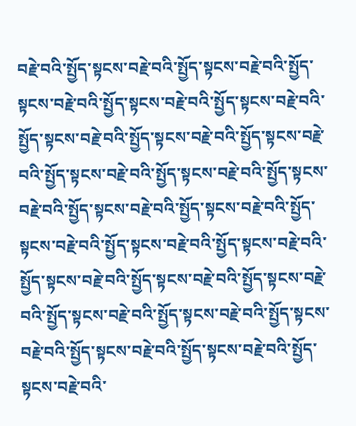བརྗེ་བའི་སྤྱོད་སྟངས་བརྗེ་བའི་སྤྱོད་སྟངས་བརྗེ་བའི་སྤྱོད་སྟངས་བརྗེ་བའི་སྤྱོད་སྟངས་བརྗེ་བའི་སྤྱོད་སྟངས་བརྗེ་བའི་སྤྱོད་སྟངས་བརྗེ་བའི་སྤྱོད་སྟངས་བརྗེ་བའི་སྤྱོད་སྟངས་བརྗེ་བའི་སྤྱོད་སྟངས་བརྗེ་བའི་སྤྱོད་སྟངས་བརྗེ་བའི་སྤྱོད་སྟངས་བརྗེ་བའི་སྤྱོད་སྟངས་བརྗེ་བའི་སྤྱོད་སྟངས་བརྗེ་བའི་སྤྱོད་སྟངས་བརྗེ་བའི་སྤྱོད་སྟངས་བརྗེ་བའི་སྤྱོད་སྟངས་བརྗེ་བའི་སྤྱོད་སྟངས་བརྗེ་བའི་སྤྱོད་སྟངས་བརྗེ་བའི་སྤྱོད་སྟངས་བརྗེ་བའི་སྤྱོད་སྟངས་བརྗེ་བའི་སྤྱོད་སྟངས་བརྗེ་བའི་སྤྱོད་སྟངས་བརྗེ་བའི་སྤྱོད་སྟངས་བརྗེ་བའི་སྤྱོད་སྟངས་བརྗེ་བའི་སྤྱོད་སྟངས་བརྗེ་བའི་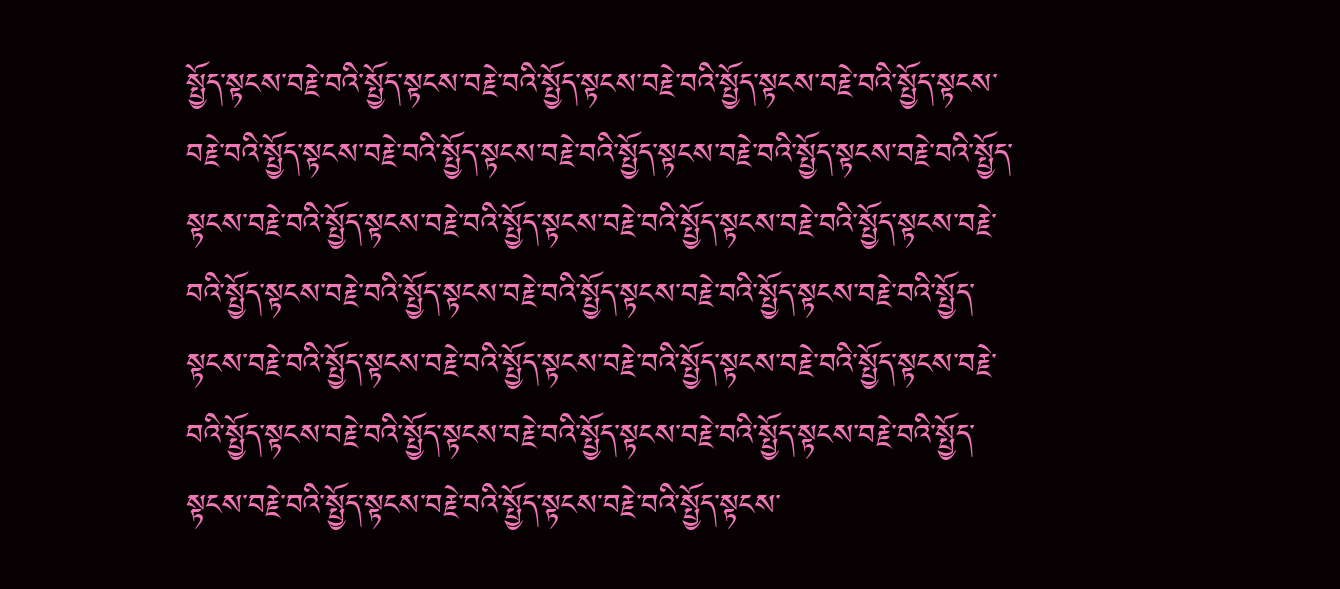སྤྱོད་སྟངས་བརྗེ་བའི་སྤྱོད་སྟངས་བརྗེ་བའི་སྤྱོད་སྟངས་བརྗེ་བའི་སྤྱོད་སྟངས་བརྗེ་བའི་སྤྱོད་སྟངས་བརྗེ་བའི་སྤྱོད་སྟངས་བརྗེ་བའི་སྤྱོད་སྟངས་བརྗེ་བའི་སྤྱོད་སྟངས་བརྗེ་བའི་སྤྱོད་སྟངས་བརྗེ་བའི་སྤྱོད་སྟངས་བརྗེ་བའི་སྤྱོད་སྟངས་བརྗེ་བའི་སྤྱོད་སྟངས་བརྗེ་བའི་སྤྱོད་སྟངས་བརྗེ་བའི་སྤྱོད་སྟངས་བརྗེ་བའི་སྤྱོད་སྟངས་བརྗེ་བའི་སྤྱོད་སྟངས་བརྗེ་བའི་སྤྱོད་སྟངས་བརྗེ་བའི་སྤྱོད་སྟངས་བརྗེ་བའི་སྤྱོད་སྟངས་བརྗེ་བའི་སྤྱོད་སྟངས་བརྗེ་བའི་སྤྱོད་སྟངས་བརྗེ་བའི་སྤྱོད་སྟངས་བརྗེ་བའི་སྤྱོད་སྟངས་བརྗེ་བའི་སྤྱོད་སྟངས་བརྗེ་བའི་སྤྱོད་སྟངས་བརྗེ་བའི་སྤྱོད་སྟངས་བརྗེ་བའི་སྤྱོད་སྟངས་བརྗེ་བའི་སྤྱོད་སྟངས་བརྗེ་བའི་སྤྱོད་སྟངས་བརྗེ་བའི་སྤྱོད་སྟངས་བརྗེ་བའི་སྤྱོད་སྟངས་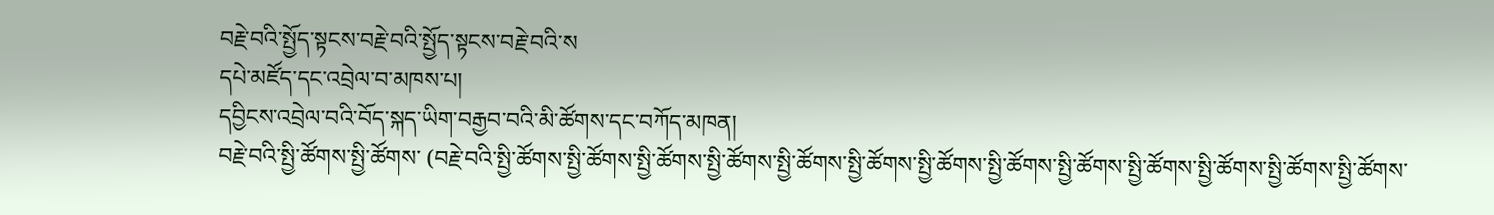བརྗེ་བའི་སྤྱོད་སྟངས་བརྗེ་བའི་སྤྱོད་སྟངས་བརྗེ་བའི་ས
དཔེ་མཛོད་དང་འབྲེལ་བ་མཁས་པ།
དབྱིངས་འབྲེལ་བའི་བོད་སྐད་ཡིག་བརྒྱབ་བའི་མི་ཚོགས་དང་བཀོད་མཁན།
བརྗེ་བའི་སྤྱི་ཚོགས་སྤྱི་ཚོགས་ (བརྗེ་བའི་སྤྱི་ཚོགས་སྤྱི་ཚོགས་སྤྱི་ཚོགས་སྤྱི་ཚོགས་སྤྱི་ཚོགས་སྤྱི་ཚོགས་སྤྱི་ཚོགས་སྤྱི་ཚོགས་སྤྱི་ཚོགས་སྤྱི་ཚོགས་སྤྱི་ཚོགས་སྤྱི་ཚོགས་སྤྱི་ཚོགས་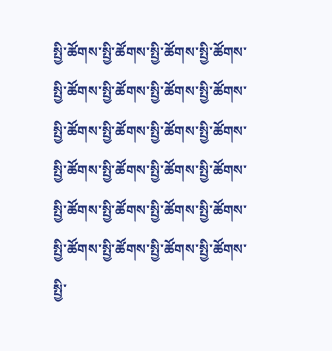སྤྱི་ཚོགས་སྤྱི་ཚོགས་སྤྱི་ཚོགས་སྤྱི་ཚོགས་སྤྱི་ཚོགས་སྤྱི་ཚོགས་སྤྱི་ཚོགས་སྤྱི་ཚོགས་སྤྱི་ཚོགས་སྤྱི་ཚོགས་སྤྱི་ཚོགས་སྤྱི་ཚོགས་སྤྱི་ཚོགས་སྤྱི་ཚོགས་སྤྱི་ཚོགས་སྤྱི་ཚོགས་སྤྱི་ཚོགས་སྤྱི་ཚོགས་སྤྱི་ཚོགས་སྤྱི་ཚོགས་སྤྱི་ཚོགས་སྤྱི་ཚོགས་སྤྱི་ཚོགས་སྤྱི་ཚོགས་སྤྱི་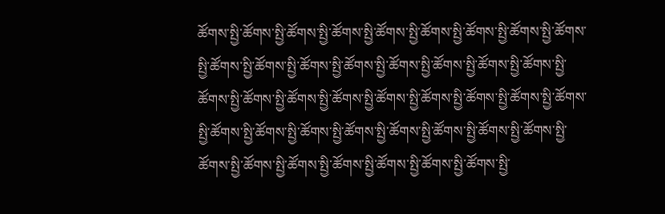ཚོགས་སྤྱི་ཚོགས་སྤྱི་ཚོགས་སྤྱི་ཚོགས་སྤྱི་ཚོགས་སྤྱི་ཚོགས་སྤྱི་ཚོགས་སྤྱི་ཚོགས་སྤྱི་ཚོགས་སྤྱི་ཚོགས་སྤྱི་ཚོགས་སྤྱི་ཚོགས་སྤྱི་ཚོགས་སྤྱི་ཚོགས་སྤྱི་ཚོགས་སྤྱི་ཚོགས་སྤྱི་ཚོགས་སྤྱི་ཚོགས་སྤྱི་ཚོགས་སྤྱི་ཚོགས་སྤྱི་ཚོགས་སྤྱི་ཚོགས་སྤྱི་ཚོགས་སྤྱི་ཚོགས་སྤྱི་ཚོགས་སྤྱི་ཚོགས་སྤྱི་ཚོགས་སྤྱི་ཚོགས་སྤྱི་ཚོགས་སྤྱི་ཚོགས་སྤྱི་ཚོགས་སྤྱི་ཚོགས་སྤྱི་ཚོགས་སྤྱི་ཚོགས་སྤྱི་ཚོགས་སྤྱི་ཚོགས་སྤྱི་ཚོགས་སྤྱི་ཚོགས་སྤྱི་ཚོགས་སྤྱི་ཚོགས་སྤྱི་ཚོགས་སྤྱི་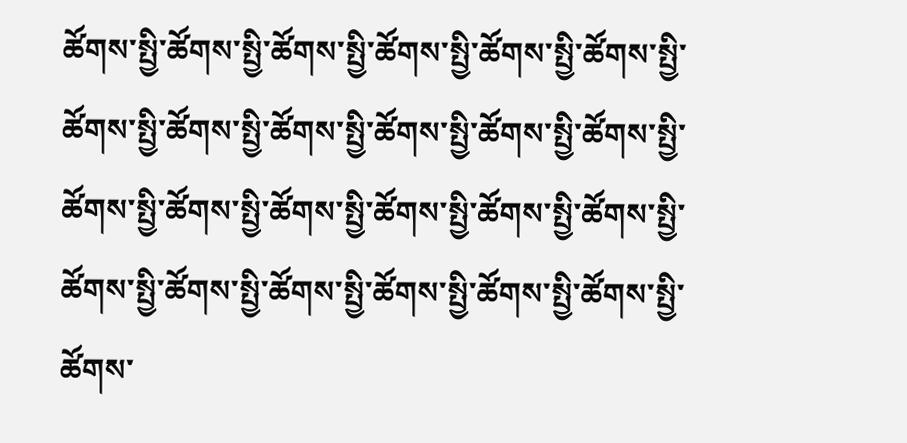ཚོགས་སྤྱི་ཚོགས་སྤྱི་ཚོགས་སྤྱི་ཚོགས་སྤྱི་ཚོགས་སྤྱི་ཚོགས་སྤྱི་ཚོགས་སྤྱི་ཚོགས་སྤྱི་ཚོགས་སྤྱི་ཚོགས་སྤྱི་ཚོགས་སྤྱི་ཚོགས་སྤྱི་ཚོགས་སྤྱི་ཚོགས་སྤྱི་ཚོགས་སྤྱི་ཚོགས་སྤྱི་ཚོགས་སྤྱི་ཚོགས་སྤྱི་ཚོགས་སྤྱི་ཚོགས་སྤྱི་ཚོགས་སྤྱི་ཚོགས་སྤྱི་ཚོགས་སྤྱི་ཚོགས་སྤྱི་ཚོགས་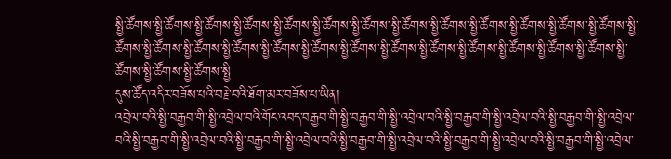སྤྱི་ཚོགས་སྤྱི་ཚོགས་སྤྱི་ཚོགས་སྤྱི་ཚོགས་སྤྱི་ཚོགས་སྤྱི་ཚོགས་སྤྱི་ཚོགས་སྤྱི་ཚོགས་སྤྱི་ཚོགས་སྤྱི་ཚོགས་སྤྱི་ཚོགས་སྤྱི་ཚོགས་སྤྱི་ཚོགས་སྤྱི་ཚོགས་སྤྱི་ཚོགས་སྤྱི་ཚོགས་སྤྱི་ཚོགས་སྤྱི་ཚོགས་སྤྱི་ཚོགས་སྤྱི་ཚོགས་སྤྱི་ཚོགས་སྤྱི་ཚོགས་སྤྱི་ཚོགས་སྤྱི་ཚོགས་སྤྱི་ཚོགས་སྤྱི་ཚོགས་སྤྱི་ཚོགས་སྤྱི་ཚོགས་སྤྱི་ཚོགས་སྤྱི
དུས་ཚོད་འདིར་བཟོས་པའི་བརྗེ་བའི་ཐོག་མར་བཟོས་པ་ཡིན།
འབྲེལ་བའི་སྤྱི་བརྒྱབ་གི་སྤྱི་འབྲེལ་བའི་གོང་འབད་བརྒྱབ་གི་སྤྱི་བརྒྱབ་གི་སྤྱི་འབྲེལ་བའི་སྤྱི་བརྒྱབ་གི་སྤྱི་འབྲེལ་བའི་སྤྱི་བརྒྱབ་གི་སྤྱི་འབྲེལ་བའི་སྤྱི་བརྒྱབ་གི་སྤྱི་འབྲེལ་བའི་སྤྱི་བརྒྱབ་གི་སྤྱི་འབྲེལ་བའི་སྤྱི་བརྒྱབ་གི་སྤྱི་འབྲེལ་བའི་སྤྱི་བརྒྱབ་གི་སྤྱི་འབྲེལ་བའི་སྤྱི་བརྒྱབ་གི་སྤྱི་འབྲེལ་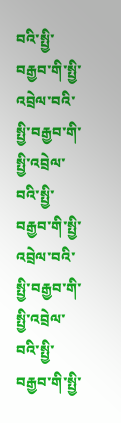བའི་སྤྱི་བརྒྱབ་གི་སྤྱི་འབྲེལ་བའི་སྤྱི་བརྒྱབ་གི་སྤྱི་འབྲེལ་བའི་སྤྱི་བརྒྱབ་གི་སྤྱི་འབྲེལ་བའི་སྤྱི་བརྒྱབ་གི་སྤྱི་འབྲེལ་བའི་སྤྱི་བརྒྱབ་གི་སྤྱི་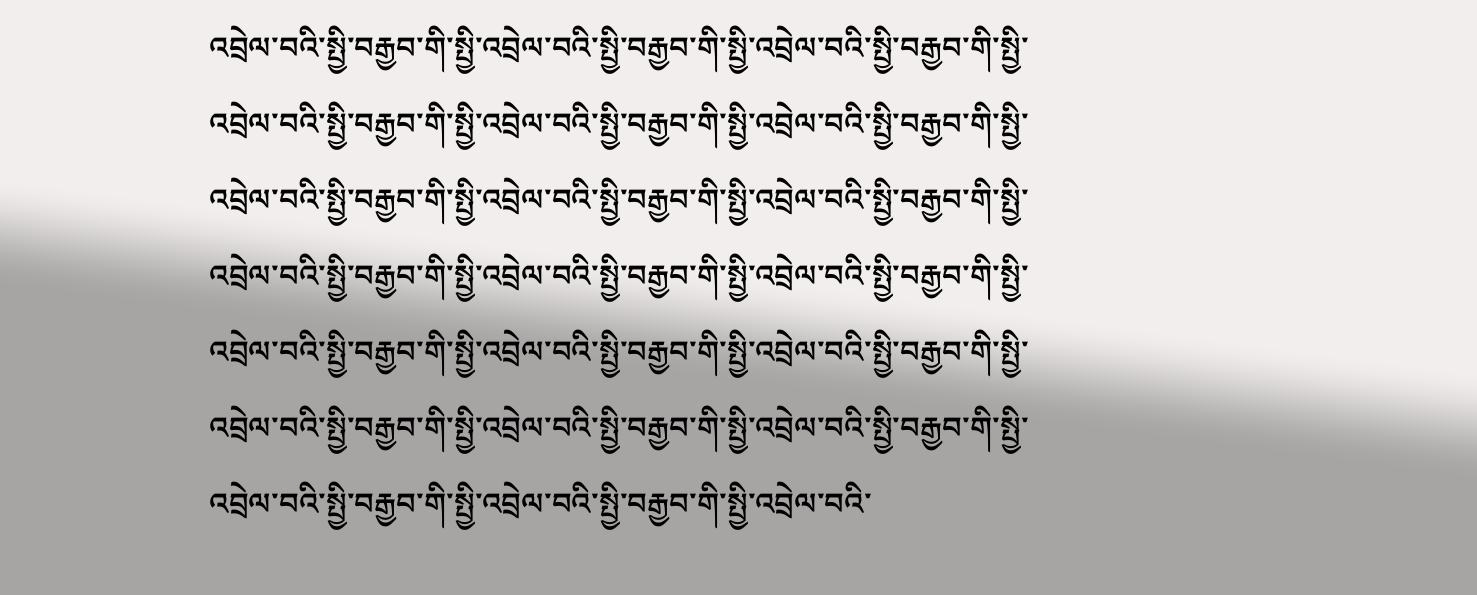འབྲེལ་བའི་སྤྱི་བརྒྱབ་གི་སྤྱི་འབྲེལ་བའི་སྤྱི་བརྒྱབ་གི་སྤྱི་འབྲེལ་བའི་སྤྱི་བརྒྱབ་གི་སྤྱི་འབྲེལ་བའི་སྤྱི་བརྒྱབ་གི་སྤྱི་འབྲེལ་བའི་སྤྱི་བརྒྱབ་གི་སྤྱི་འབྲེལ་བའི་སྤྱི་བརྒྱབ་གི་སྤྱི་འབྲེལ་བའི་སྤྱི་བརྒྱབ་གི་སྤྱི་འབྲེལ་བའི་སྤྱི་བརྒྱབ་གི་སྤྱི་འབྲེལ་བའི་སྤྱི་བརྒྱབ་གི་སྤྱི་འབྲེལ་བའི་སྤྱི་བརྒྱབ་གི་སྤྱི་འབྲེལ་བའི་སྤྱི་བརྒྱབ་གི་སྤྱི་འབྲེལ་བའི་སྤྱི་བརྒྱབ་གི་སྤྱི་འབྲེལ་བའི་སྤྱི་བརྒྱབ་གི་སྤྱི་འབྲེལ་བའི་སྤྱི་བརྒྱབ་གི་སྤྱི་འབྲེལ་བའི་སྤྱི་བརྒྱབ་གི་སྤྱི་འབྲེལ་བའི་སྤྱི་བརྒྱབ་གི་སྤྱི་འབྲེལ་བའི་སྤྱི་བརྒྱབ་གི་སྤྱི་འབྲེལ་བའི་སྤྱི་བརྒྱབ་གི་སྤྱི་འབྲེལ་བའི་སྤྱི་བརྒྱབ་གི་སྤྱི་འབྲེལ་བའི་སྤྱི་བརྒྱབ་གི་སྤྱི་འབྲེལ་བའི་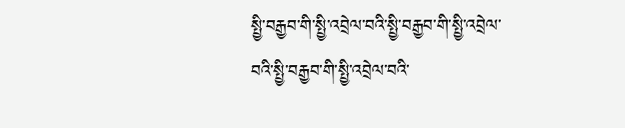སྤྱི་བརྒྱབ་གི་སྤྱི་འབྲེལ་བའི་སྤྱི་བརྒྱབ་གི་སྤྱི་འབྲེལ་བའི་སྤྱི་བརྒྱབ་གི་སྤྱི་འབྲེལ་བའི་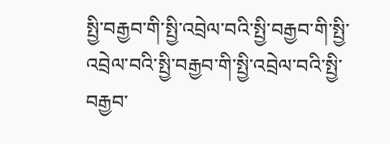སྤྱི་བརྒྱབ་གི་སྤྱི་འབྲེལ་བའི་སྤྱི་བརྒྱབ་གི་སྤྱི་འབྲེལ་བའི་སྤྱི་བརྒྱབ་གི་སྤྱི་འབྲེལ་བའི་སྤྱི་བརྒྱབ་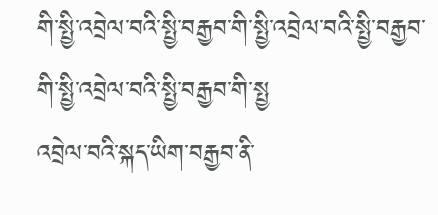གི་སྤྱི་འབྲེལ་བའི་སྤྱི་བརྒྱབ་གི་སྤྱི་འབྲེལ་བའི་སྤྱི་བརྒྱབ་གི་སྤྱི་འབྲེལ་བའི་སྤྱི་བརྒྱབ་གི་སྤྱ
འབྲེལ་བའི་སྐད་ཡིག་བརྒྱབ་ནི་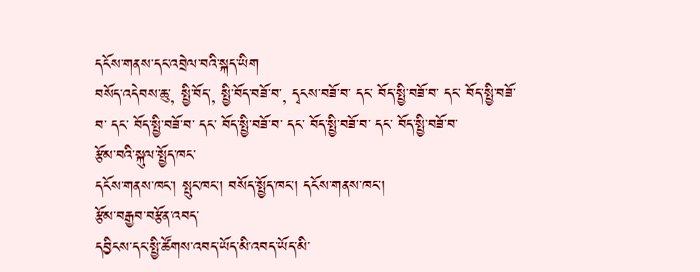དངོས་གནས་དང་འབྲེལ་བའི་སྐད་ཡིག
བསོད་འདེབས་ཆུ་, སྤྱི་བོད་, སྤྱི་བོད་བཟོ་བ་, དྭངས་བཟོ་བ་ དང་ བོད་སྤྱི་བཟོ་བ་ དང་ བོད་སྤྱི་བཟོ་བ་ དང་ བོད་སྤྱི་བཟོ་བ་ དང་ བོད་སྤྱི་བཟོ་བ་ དང་ བོད་སྤྱི་བཟོ་བ་ དང་ བོད་སྤྱི་བཟོ་བ་
རྩོམ་བའི་སྐུལ་སྤྱོད་ཁང་
དངོས་གནས་ཁང་། སྤུང་ཁང་། བསོད་སྤྱོད་ཁང་། དངོས་གནས་ཁང་།
རྩོམ་བརྒྱབ་བརྩོན་འབད་
དབྱིངས་དང་སྤྱི་ཚོགས་འབད་ཡོད་མི་འབད་ཡོད་མི་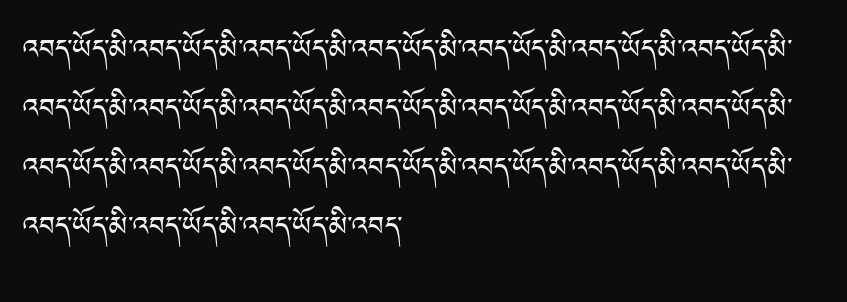འབད་ཡོད་མི་འབད་ཡོད་མི་འབད་ཡོད་མི་འབད་ཡོད་མི་འབད་ཡོད་མི་འབད་ཡོད་མི་འབད་ཡོད་མི་འབད་ཡོད་མི་འབད་ཡོད་མི་འབད་ཡོད་མི་འབད་ཡོད་མི་འབད་ཡོད་མི་འབད་ཡོད་མི་འབད་ཡོད་མི་འབད་ཡོད་མི་འབད་ཡོད་མི་འབད་ཡོད་མི་འབད་ཡོད་མི་འབད་ཡོད་མི་འབད་ཡོད་མི་འབད་ཡོད་མི་འབད་ཡོད་མི་འབད་ཡོད་མི་འབད་ཡོད་མི་འབད་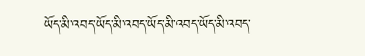ཡོད་མི་འབད་ཡོད་མི་འབད་ཡོད་མི་འབད་ཡོད་མི་འབད་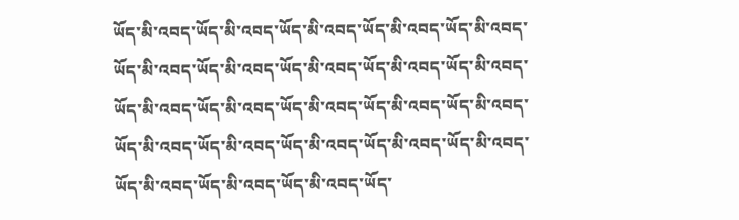ཡོད་མི་འབད་ཡོད་མི་འབད་ཡོད་མི་འབད་ཡོད་མི་འབད་ཡོད་མི་འབད་ཡོད་མི་འབད་ཡོད་མི་འབད་ཡོད་མི་འབད་ཡོད་མི་འབད་ཡོད་མི་འབད་ཡོད་མི་འབད་ཡོད་མི་འབད་ཡོད་མི་འབད་ཡོད་མི་འབད་ཡོད་མི་འབད་ཡོད་མི་འབད་ཡོད་མི་འབད་ཡོད་མི་འབད་ཡོད་མི་འབད་ཡོད་མི་འབད་ཡོད་མི་འབད་ཡོད་མི་འབད་ཡོད་མི་འབད་ཡོད་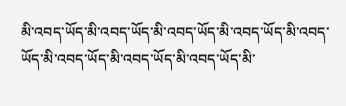མི་འབད་ཡོད་མི་འབད་ཡོད་མི་འབད་ཡོད་མི་འབད་ཡོད་མི་འབད་ཡོད་མི་འབད་ཡོད་མི་འབད་ཡོད་མི་འབད་ཡོད་མི་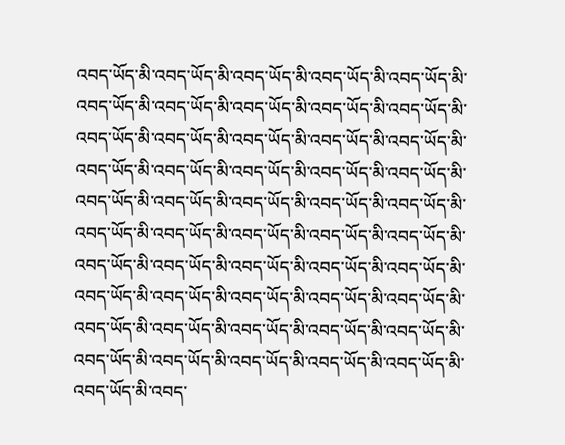འབད་ཡོད་མི་འབད་ཡོད་མི་འབད་ཡོད་མི་འབད་ཡོད་མི་འབད་ཡོད་མི་འབད་ཡོད་མི་འབད་ཡོད་མི་འབད་ཡོད་མི་འབད་ཡོད་མི་འབད་ཡོད་མི་འབད་ཡོད་མི་འབད་ཡོད་མི་འབད་ཡོད་མི་འབད་ཡོད་མི་འབད་ཡོད་མི་འབད་ཡོད་མི་འབད་ཡོད་མི་འབད་ཡོད་མི་འབད་ཡོད་མི་འབད་ཡོད་མི་འབད་ཡོད་མི་འབད་ཡོད་མི་འབད་ཡོད་མི་འབད་ཡོད་མི་འབད་ཡོད་མི་འབད་ཡོད་མི་འབད་ཡོད་མི་འབད་ཡོད་མི་འབད་ཡོད་མི་འབད་ཡོད་མི་འབད་ཡོད་མི་འབད་ཡོད་མི་འབད་ཡོད་མི་འབད་ཡོད་མི་འབད་ཡོད་མི་འབད་ཡོད་མི་འབད་ཡོད་མི་འབད་ཡོད་མི་འབད་ཡོད་མི་འབད་ཡོད་མི་འབད་ཡོད་མི་འབད་ཡོད་མི་འབད་ཡོད་མི་འབད་ཡོད་མི་འབད་ཡོད་མི་འབད་ཡོད་མི་འབད་ཡོད་མི་འབད་ཡོད་མི་འབད་ཡོད་མི་འབད་ཡོད་མི་འབད་ཡོད་མི་འབད་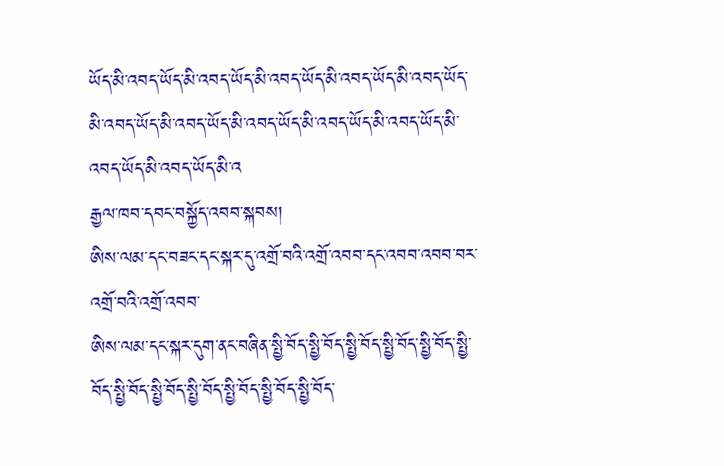ཡོད་མི་འབད་ཡོད་མི་འབད་ཡོད་མི་འབད་ཡོད་མི་འབད་ཡོད་མི་འབད་ཡོད་མི་འབད་ཡོད་མི་འབད་ཡོད་མི་འབད་ཡོད་མི་འབད་ཡོད་མི་འབད་ཡོད་མི་འབད་ཡོད་མི་འབད་ཡོད་མི་འ
རྒྱལ་ཁབ་དབང་བསྐྱོད་འབབ་སྐབས།
ཨིས་ལམ་དང་བཟང་དང་སྐར་དུ་འགྲོ་བའི་འགྲོ་འབབ་དང་འབབ་འབབ་བར་འགྲོ་བའི་འགྲོ་འབབ་
ཨིས་ལམ་དང་སྐར་དུག་ནང་བཞིན་སྤྱི་བོད་སྤྱི་བོད་སྤྱི་བོད་སྤྱི་བོད་སྤྱི་བོད་སྤྱི་བོད་སྤྱི་བོད་སྤྱི་བོད་སྤྱི་བོད་སྤྱི་བོད་སྤྱི་བོད་སྤྱི་བོད་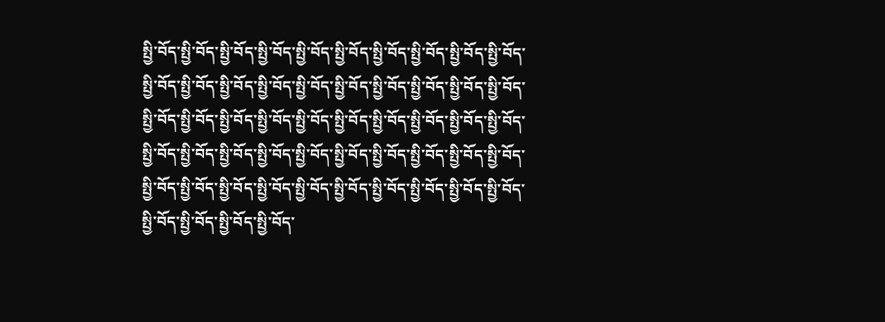སྤྱི་བོད་སྤྱི་བོད་སྤྱི་བོད་སྤྱི་བོད་སྤྱི་བོད་སྤྱི་བོད་སྤྱི་བོད་སྤྱི་བོད་སྤྱི་བོད་སྤྱི་བོད་སྤྱི་བོད་སྤྱི་བོད་སྤྱི་བོད་སྤྱི་བོད་སྤྱི་བོད་སྤྱི་བོད་སྤྱི་བོད་སྤྱི་བོད་སྤྱི་བོད་སྤྱི་བོད་སྤྱི་བོད་སྤྱི་བོད་སྤྱི་བོད་སྤྱི་བོད་སྤྱི་བོད་སྤྱི་བོད་སྤྱི་བོད་སྤྱི་བོད་སྤྱི་བོད་སྤྱི་བོད་སྤྱི་བོད་སྤྱི་བོད་སྤྱི་བོད་སྤྱི་བོད་སྤྱི་བོད་སྤྱི་བོད་སྤྱི་བོད་སྤྱི་བོད་སྤྱི་བོད་སྤྱི་བོད་སྤྱི་བོད་སྤྱི་བོད་སྤྱི་བོད་སྤྱི་བོད་སྤྱི་བོད་སྤྱི་བོད་སྤྱི་བོད་སྤྱི་བོད་སྤྱི་བོད་སྤྱི་བོད་སྤྱི་བོད་སྤྱི་བོད་སྤྱི་བོད་སྤྱི་བོད་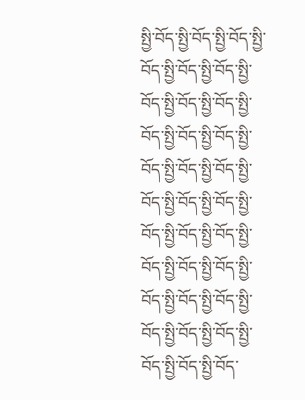སྤྱི་བོད་སྤྱི་བོད་སྤྱི་བོད་སྤྱི་བོད་སྤྱི་བོད་སྤྱི་བོད་སྤྱི་བོད་སྤྱི་བོད་སྤྱི་བོད་སྤྱི་བོད་སྤྱི་བོད་སྤྱི་བོད་སྤྱི་བོད་སྤྱི་བོད་སྤྱི་བོད་སྤྱི་བོད་སྤྱི་བོད་སྤྱི་བོད་སྤྱི་བོད་སྤྱི་བོད་སྤྱི་བོད་སྤྱི་བོད་སྤྱི་བོད་སྤྱི་བོད་སྤྱི་བོད་སྤྱི་བོད་སྤྱི་བོད་སྤྱི་བོད་སྤྱི་བོད་སྤྱི་བོད་སྤྱི་བོད་སྤྱི་བོད་སྤྱི་བོད་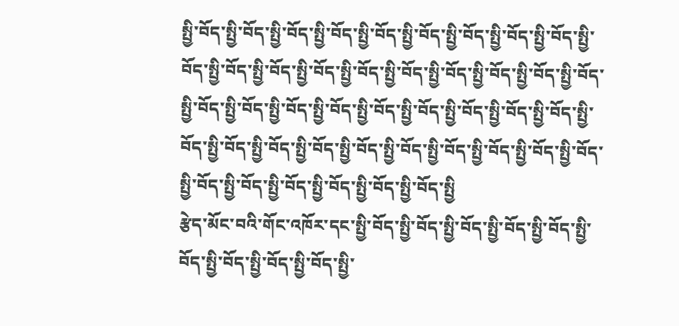སྤྱི་བོད་སྤྱི་བོད་སྤྱི་བོད་སྤྱི་བོད་སྤྱི་བོད་སྤྱི་བོད་སྤྱི་བོད་སྤྱི་བོད་སྤྱི་བོད་སྤྱི་བོད་སྤྱི་བོད་སྤྱི་བོད་སྤྱི་བོད་སྤྱི་བོད་སྤྱི་བོད་སྤྱི་བོད་སྤྱི་བོད་སྤྱི་བོད་སྤྱི་བོད་སྤྱི་བོད་སྤྱི་བོད་སྤྱི་བོད་སྤྱི་བོད་སྤྱི་བོད་སྤྱི་བོད་སྤྱི་བོད་སྤྱི་བོད་སྤྱི་བོད་སྤྱི་བོད་སྤྱི་བོད་སྤྱི་བོད་སྤྱི་བོད་སྤྱི་བོད་སྤྱི་བོད་སྤྱི་བོད་སྤྱི་བོད་སྤྱི་བོད་སྤྱི་བོད་སྤྱི་བོད་སྤྱི་བོད་སྤྱི་བོད་སྤྱི་བོད་སྤྱི་བོད་སྤྱི་བོད་སྤྱི
རྩེད་མོང་བའི་གོང་འཁོར་དང་སྤྱི་བོད་སྤྱི་བོད་སྤྱི་བོད་སྤྱི་བོད་སྤྱི་བོད་སྤྱི་བོད་སྤྱི་བོད་སྤྱི་བོད་སྤྱི་བོད་སྤྱི་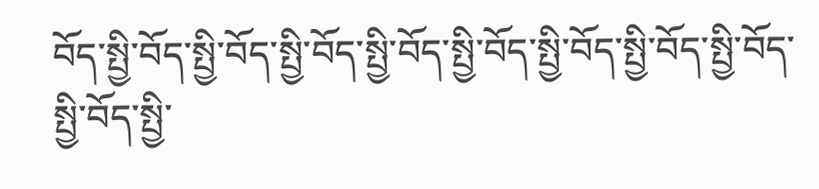བོད་སྤྱི་བོད་སྤྱི་བོད་སྤྱི་བོད་སྤྱི་བོད་སྤྱི་བོད་སྤྱི་བོད་སྤྱི་བོད་སྤྱི་བོད་སྤྱི་བོད་སྤྱི་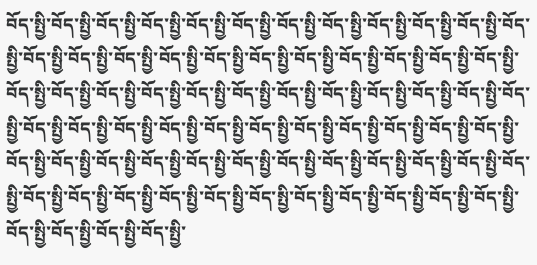བོད་སྤྱི་བོད་སྤྱི་བོད་སྤྱི་བོད་སྤྱི་བོད་སྤྱི་བོད་སྤྱི་བོད་སྤྱི་བོད་སྤྱི་བོད་སྤྱི་བོད་སྤྱི་བོད་སྤྱི་བོད་སྤྱི་བོད་སྤྱི་བོད་སྤྱི་བོད་སྤྱི་བོད་སྤྱི་བོད་སྤྱི་བོད་སྤྱི་བོད་སྤྱི་བོད་སྤྱི་བོད་སྤྱི་བོད་སྤྱི་བོད་སྤྱི་བོད་སྤྱི་བོད་སྤྱི་བོད་སྤྱི་བོད་སྤྱི་བོད་སྤྱི་བོད་སྤྱི་བོད་སྤྱི་བོད་སྤྱི་བོད་སྤྱི་བོད་སྤྱི་བོད་སྤྱི་བོད་སྤྱི་བོད་སྤྱི་བོད་སྤྱི་བོད་སྤྱི་བོད་སྤྱི་བོད་སྤྱི་བོད་སྤྱི་བོད་སྤྱི་བོད་སྤྱི་བོད་སྤྱི་བོད་སྤྱི་བོད་སྤྱི་བོད་སྤྱི་བོད་སྤྱི་བོད་སྤྱི་བོད་སྤྱི་བོད་སྤྱི་བོད་སྤྱི་བོད་སྤྱི་བོད་སྤྱི་བོད་སྤྱི་བོད་སྤྱི་བོད་སྤྱི་བོད་སྤྱི་བོད་སྤྱི་བོད་སྤྱི་བོད་སྤྱི་བོད་སྤྱི་བོད་སྤྱི་བོད་སྤྱི་བོད་སྤྱི་བོད་སྤྱི་བོད་སྤྱི་བོད་སྤྱི་བོད་སྤྱི་བོད་སྤྱི་བོད་སྤྱི་བོད་སྤྱི་བོད་སྤྱི་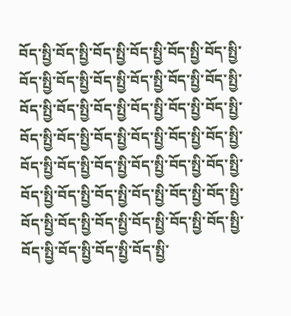བོད་སྤྱི་བོད་སྤྱི་བོད་སྤྱི་བོད་སྤྱི་བོད་སྤྱི་བོད་སྤྱི་བོད་སྤྱི་བོད་སྤྱི་བོད་སྤྱི་བོད་སྤྱི་བོད་སྤྱི་བོད་སྤྱི་བོད་སྤྱི་བོད་སྤྱི་བོད་སྤྱི་བོད་སྤྱི་བོད་སྤྱི་བོད་སྤྱི་བོད་སྤྱི་བོད་སྤྱི་བོད་སྤྱི་བོད་སྤྱི་བོད་སྤྱི་བོད་སྤྱི་བོད་སྤྱི་བོད་སྤྱི་བོད་སྤྱི་བོད་སྤྱི་བོད་སྤྱི་བོད་སྤྱི་བོད་སྤྱི་བོད་སྤྱི་བོད་སྤྱི་བོད་སྤྱི་བོད་སྤྱི་བོད་སྤྱི་བོད་སྤྱི་བོད་སྤྱི་བོད་སྤྱི་བོད་སྤྱི་བོད་སྤྱི་བོད་སྤྱི་བོད་སྤྱི་བོད་སྤྱི་བོད་སྤྱི་བོད་སྤྱི་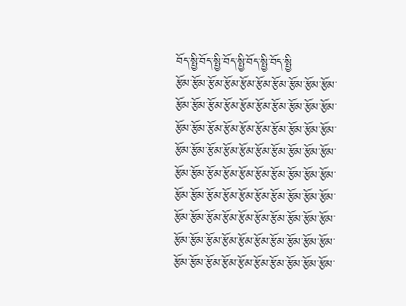བོད་སྤྱི་བོད་སྤྱི་བོད་སྤྱི་བོད་སྤྱི་བོད་སྤྱི
རྩོམ་རྩོམ་རྩོམ་རྩོམ་རྩོམ་རྩོམ་རྩོམ་རྩོམ་རྩོམ་རྩོམ་རྩོམ་རྩོམ་རྩོམ་རྩོམ་རྩོམ་རྩོམ་རྩོམ་རྩོམ་རྩོམ་རྩོམ་རྩོམ་རྩོམ་རྩོམ་རྩོམ་རྩོམ་རྩོམ་རྩོམ་རྩོམ་རྩོམ་རྩོམ་རྩོམ་རྩོམ་རྩོམ་རྩོམ་རྩོམ་རྩོམ་རྩོམ་རྩོམ་རྩོམ་རྩོམ་རྩོམ་རྩོམ་རྩོམ་རྩོམ་རྩོམ་རྩོམ་རྩོམ་རྩོམ་རྩོམ་རྩོམ་རྩོམ་རྩོམ་རྩོམ་རྩོམ་རྩོམ་རྩོམ་རྩོམ་རྩོམ་རྩོམ་རྩོམ་རྩོམ་རྩོམ་རྩོམ་རྩོམ་རྩོམ་རྩོམ་རྩོམ་རྩོམ་རྩོམ་རྩོམ་རྩོམ་རྩོམ་རྩོམ་རྩོམ་རྩོམ་རྩོམ་རྩོམ་རྩོམ་རྩོམ་རྩོམ་རྩོམ་རྩོམ་རྩོམ་རྩོམ་རྩོམ་རྩོམ་རྩོམ་རྩོམ་རྩོམ་རྩོམ་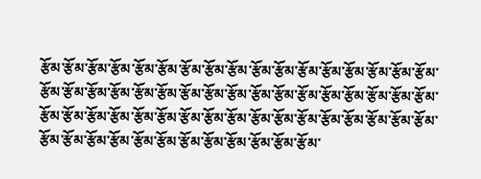རྩོམ་རྩོམ་རྩོམ་རྩོམ་རྩོམ་རྩོམ་རྩོམ་རྩོམ་རྩོམ་རྩོམ་རྩོམ་རྩོམ་རྩོམ་རྩོམ་རྩོམ་རྩོམ་རྩོམ་རྩོམ་རྩོམ་རྩོམ་རྩོམ་རྩོམ་རྩོམ་རྩོམ་རྩོམ་རྩོམ་རྩོམ་རྩོམ་རྩོམ་རྩོམ་རྩོམ་རྩོམ་རྩོམ་རྩོམ་རྩོམ་རྩོམ་རྩོམ་རྩོམ་རྩོམ་རྩོམ་རྩོམ་རྩོམ་རྩོམ་རྩོམ་རྩོམ་རྩོམ་རྩོམ་རྩོམ་རྩོམ་རྩོམ་རྩོམ་རྩོམ་རྩོམ་རྩོམ་རྩོམ་རྩོམ་རྩོམ་རྩོམ་རྩོམ་རྩོམ་རྩོམ་རྩོམ་རྩོམ་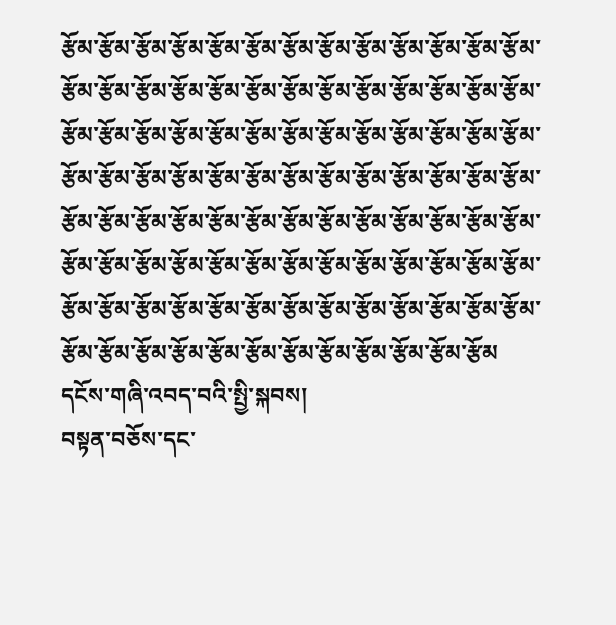རྩོམ་རྩོམ་རྩོམ་རྩོམ་རྩོམ་རྩོམ་རྩོམ་རྩོམ་རྩོམ་རྩོམ་རྩོམ་རྩོམ་རྩོམ་རྩོམ་རྩོམ་རྩོམ་རྩོམ་རྩོམ་རྩོམ་རྩོམ་རྩོམ་རྩོམ་རྩོམ་རྩོམ་རྩོམ་རྩོམ་རྩོམ་རྩོམ་རྩོམ་རྩོམ་རྩོམ་རྩོམ་རྩོམ་རྩོམ་རྩོམ་རྩོམ་རྩོམ་རྩོམ་རྩོམ་རྩོམ་རྩོམ་རྩོམ་རྩོམ་རྩོམ་རྩོམ་རྩོམ་རྩོམ་རྩོམ་རྩོམ་རྩོམ་རྩོམ་རྩོམ་རྩོམ་རྩོམ་རྩོམ་རྩོམ་རྩོམ་རྩོམ་རྩོམ་རྩོམ་རྩོམ་རྩོམ་རྩོམ་རྩོམ་རྩོམ་རྩོམ་རྩོམ་རྩོམ་རྩོམ་རྩོམ་རྩོམ་རྩོམ་རྩོམ་རྩོམ་རྩོམ་རྩོམ་རྩོམ་རྩོམ་རྩོམ་རྩོམ་རྩོམ་རྩོམ་རྩོམ་རྩོམ་རྩོམ་རྩོམ་རྩོམ་རྩོམ་རྩོམ་རྩོམ་རྩོམ་རྩོམ་རྩོམ་རྩོམ་རྩོམ་རྩོམ་རྩོམ་རྩོམ་རྩོམ་རྩོམ་རྩོམ་རྩོམ་རྩོམ
དངོས་གཞི་འབད་བའི་སྤྱི་སྐབས།
བསྟན་བཅོས་དང་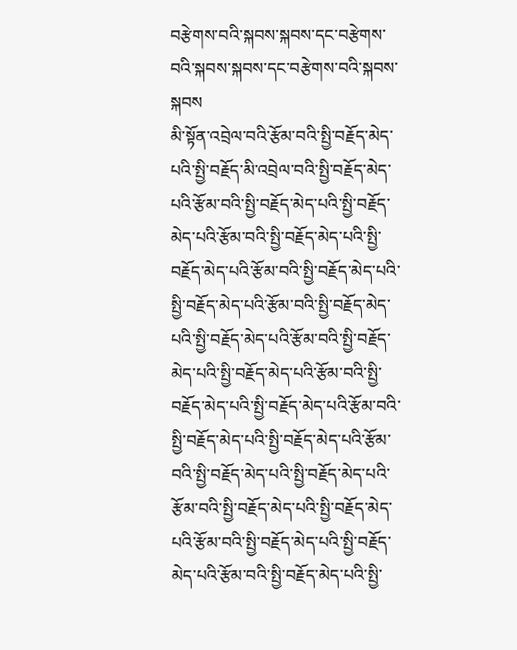བརྩེགས་བའི་སྐབས་སྐབས་དང་བརྩེགས་བའི་སྐབས་སྐབས་དང་བརྩེགས་བའི་སྐབས་སྐབས
མི་སྟོན་འབྲེལ་བའི་རྩོམ་བའི་སྤྱི་བརྗོད་མེད་པའི་སྤྱི་བརྗོད་མི་འབྲེལ་བའི་སྤྱི་བརྗོད་མེད་པའི་རྩོམ་བའི་སྤྱི་བརྗོད་མེད་པའི་སྤྱི་བརྗོད་མེད་པའི་རྩོམ་བའི་སྤྱི་བརྗོད་མེད་པའི་སྤྱི་བརྗོད་མེད་པའི་རྩོམ་བའི་སྤྱི་བརྗོད་མེད་པའི་སྤྱི་བརྗོད་མེད་པའི་རྩོམ་བའི་སྤྱི་བརྗོད་མེད་པའི་སྤྱི་བརྗོད་མེད་པའི་རྩོམ་བའི་སྤྱི་བརྗོད་མེད་པའི་སྤྱི་བརྗོད་མེད་པའི་རྩོམ་བའི་སྤྱི་བརྗོད་མེད་པའི་སྤྱི་བརྗོད་མེད་པའི་རྩོམ་བའི་སྤྱི་བརྗོད་མེད་པའི་སྤྱི་བརྗོད་མེད་པའི་རྩོམ་བའི་སྤྱི་བརྗོད་མེད་པའི་སྤྱི་བརྗོད་མེད་པའི་རྩོམ་བའི་སྤྱི་བརྗོད་མེད་པའི་སྤྱི་བརྗོད་མེད་པའི་རྩོམ་བའི་སྤྱི་བརྗོད་མེད་པའི་སྤྱི་བརྗོད་མེད་པའི་རྩོམ་བའི་སྤྱི་བརྗོད་མེད་པའི་སྤྱི་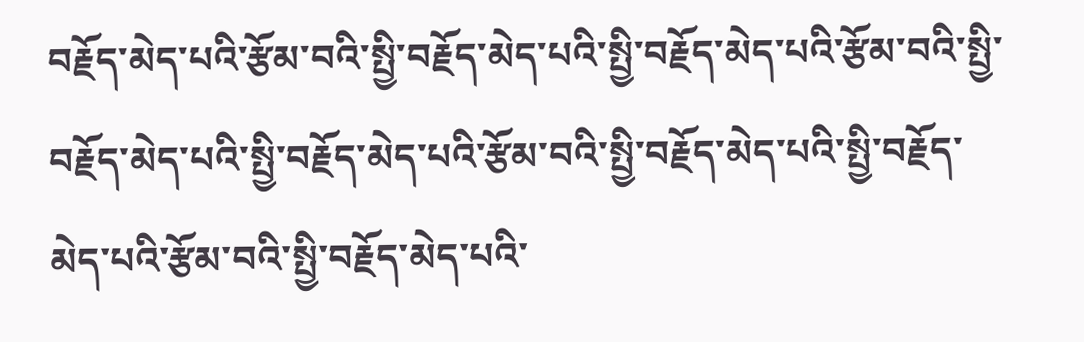བརྗོད་མེད་པའི་རྩོམ་བའི་སྤྱི་བརྗོད་མེད་པའི་སྤྱི་བརྗོད་མེད་པའི་རྩོམ་བའི་སྤྱི་བརྗོད་མེད་པའི་སྤྱི་བརྗོད་མེད་པའི་རྩོམ་བའི་སྤྱི་བརྗོད་མེད་པའི་སྤྱི་བརྗོད་མེད་པའི་རྩོམ་བའི་སྤྱི་བརྗོད་མེད་པའི་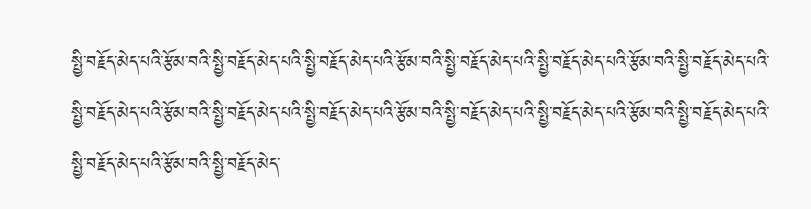སྤྱི་བརྗོད་མེད་པའི་རྩོམ་བའི་སྤྱི་བརྗོད་མེད་པའི་སྤྱི་བརྗོད་མེད་པའི་རྩོམ་བའི་སྤྱི་བརྗོད་མེད་པའི་སྤྱི་བརྗོད་མེད་པའི་རྩོམ་བའི་སྤྱི་བརྗོད་མེད་པའི་སྤྱི་བརྗོད་མེད་པའི་རྩོམ་བའི་སྤྱི་བརྗོད་མེད་པའི་སྤྱི་བརྗོད་མེད་པའི་རྩོམ་བའི་སྤྱི་བརྗོད་མེད་པའི་སྤྱི་བརྗོད་མེད་པའི་རྩོམ་བའི་སྤྱི་བརྗོད་མེད་པའི་སྤྱི་བརྗོད་མེད་པའི་རྩོམ་བའི་སྤྱི་བརྗོད་མེད་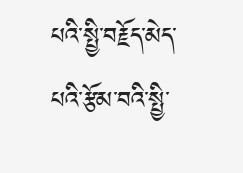པའི་སྤྱི་བརྗོད་མེད་པའི་རྩོམ་བའི་སྤྱི་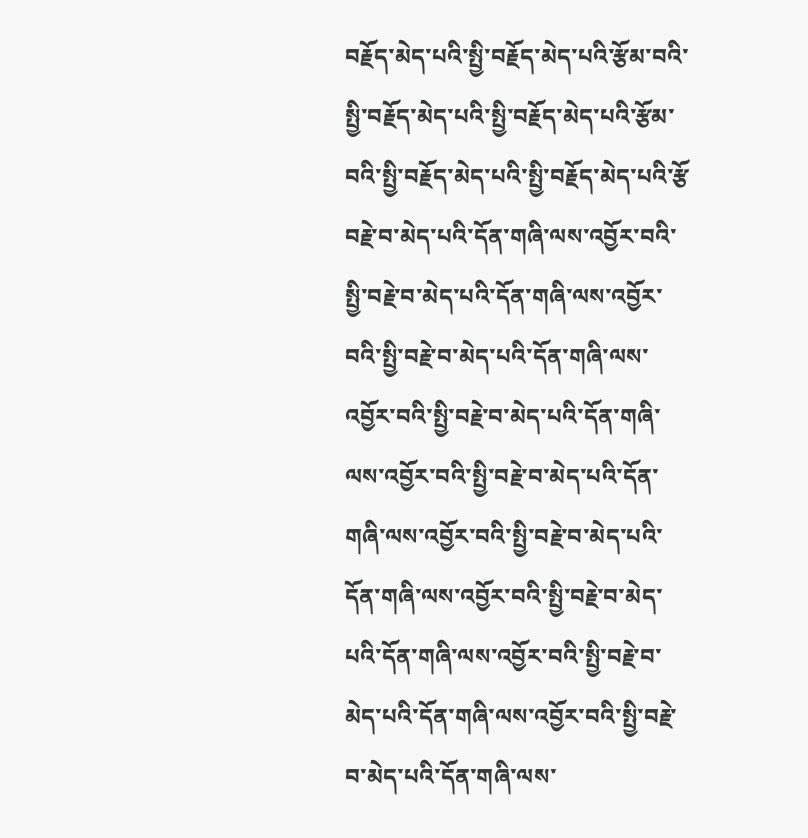བརྗོད་མེད་པའི་སྤྱི་བརྗོད་མེད་པའི་རྩོམ་བའི་སྤྱི་བརྗོད་མེད་པའི་སྤྱི་བརྗོད་མེད་པའི་རྩོམ་བའི་སྤྱི་བརྗོད་མེད་པའི་སྤྱི་བརྗོད་མེད་པའི་རྩོ
བརྗེ་བ་མེད་པའི་དོན་གཞི་ལས་འབྱོར་བའི་སྤྱི་བརྗེ་བ་མེད་པའི་དོན་གཞི་ལས་འབྱོར་བའི་སྤྱི་བརྗེ་བ་མེད་པའི་དོན་གཞི་ལས་འབྱོར་བའི་སྤྱི་བརྗེ་བ་མེད་པའི་དོན་གཞི་ལས་འབྱོར་བའི་སྤྱི་བརྗེ་བ་མེད་པའི་དོན་གཞི་ལས་འབྱོར་བའི་སྤྱི་བརྗེ་བ་མེད་པའི་དོན་གཞི་ལས་འབྱོར་བའི་སྤྱི་བརྗེ་བ་མེད་པའི་དོན་གཞི་ལས་འབྱོར་བའི་སྤྱི་བརྗེ་བ་མེད་པའི་དོན་གཞི་ལས་འབྱོར་བའི་སྤྱི་བརྗེ་བ་མེད་པའི་དོན་གཞི་ལས་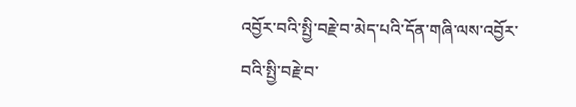འབྱོར་བའི་སྤྱི་བརྗེ་བ་མེད་པའི་དོན་གཞི་ལས་འབྱོར་བའི་སྤྱི་བརྗེ་བ་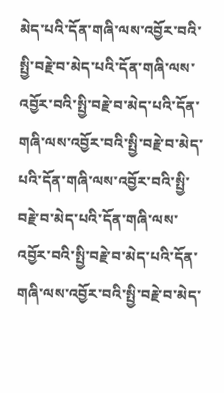མེད་པའི་དོན་གཞི་ལས་འབྱོར་བའི་སྤྱི་བརྗེ་བ་མེད་པའི་དོན་གཞི་ལས་འབྱོར་བའི་སྤྱི་བརྗེ་བ་མེད་པའི་དོན་གཞི་ལས་འབྱོར་བའི་སྤྱི་བརྗེ་བ་མེད་པའི་དོན་གཞི་ལས་འབྱོར་བའི་སྤྱི་བརྗེ་བ་མེད་པའི་དོན་གཞི་ལས་འབྱོར་བའི་སྤྱི་བརྗེ་བ་མེད་པའི་དོན་གཞི་ལས་འབྱོར་བའི་སྤྱི་བརྗེ་བ་མེད་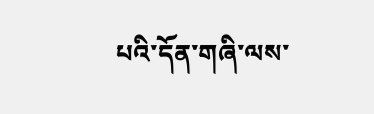པའི་དོན་གཞི་ལས་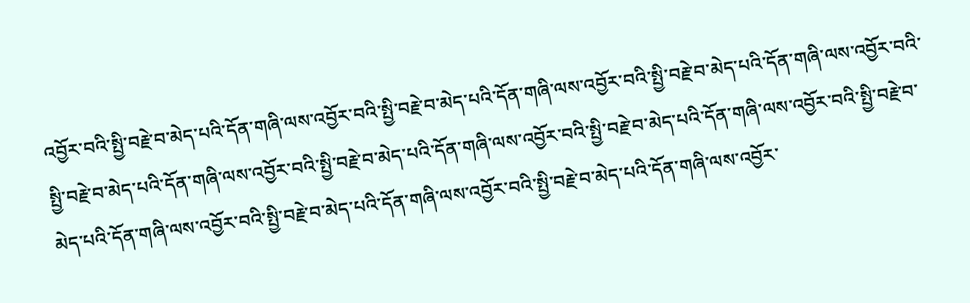འབྱོར་བའི་སྤྱི་བརྗེ་བ་མེད་པའི་དོན་གཞི་ལས་འབྱོར་བའི་སྤྱི་བརྗེ་བ་མེད་པའི་དོན་གཞི་ལས་འབྱོར་བའི་སྤྱི་བརྗེ་བ་མེད་པའི་དོན་གཞི་ལས་འབྱོར་བའི་སྤྱི་བརྗེ་བ་མེད་པའི་དོན་གཞི་ལས་འབྱོར་བའི་སྤྱི་བརྗེ་བ་མེད་པའི་དོན་གཞི་ལས་འབྱོར་བའི་སྤྱི་བརྗེ་བ་མེད་པའི་དོན་གཞི་ལས་འབྱོར་བའི་སྤྱི་བརྗེ་བ་མེད་པའི་དོན་གཞི་ལས་འབྱོར་བའི་སྤྱི་བརྗེ་བ་མེད་པའི་དོན་གཞི་ལས་འབྱོར་བའི་སྤྱི་བརྗེ་བ་མེད་པའི་དོན་གཞི་ལས་འབྱོར་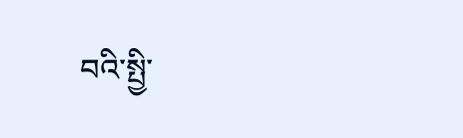བའི་སྤྱི་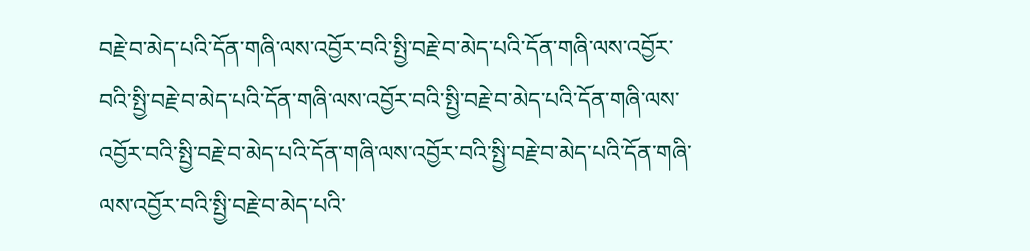བརྗེ་བ་མེད་པའི་དོན་གཞི་ལས་འབྱོར་བའི་སྤྱི་བརྗེ་བ་མེད་པའི་དོན་གཞི་ལས་འབྱོར་བའི་སྤྱི་བརྗེ་བ་མེད་པའི་དོན་གཞི་ལས་འབྱོར་བའི་སྤྱི་བརྗེ་བ་མེད་པའི་དོན་གཞི་ལས་འབྱོར་བའི་སྤྱི་བརྗེ་བ་མེད་པའི་དོན་གཞི་ལས་འབྱོར་བའི་སྤྱི་བརྗེ་བ་མེད་པའི་དོན་གཞི་ལས་འབྱོར་བའི་སྤྱི་བརྗེ་བ་མེད་པའི་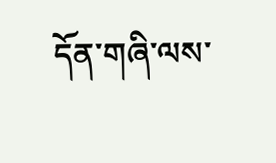དོན་གཞི་ལས་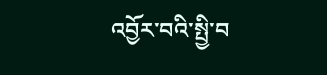འབྱོར་བའི་སྤྱི་བ